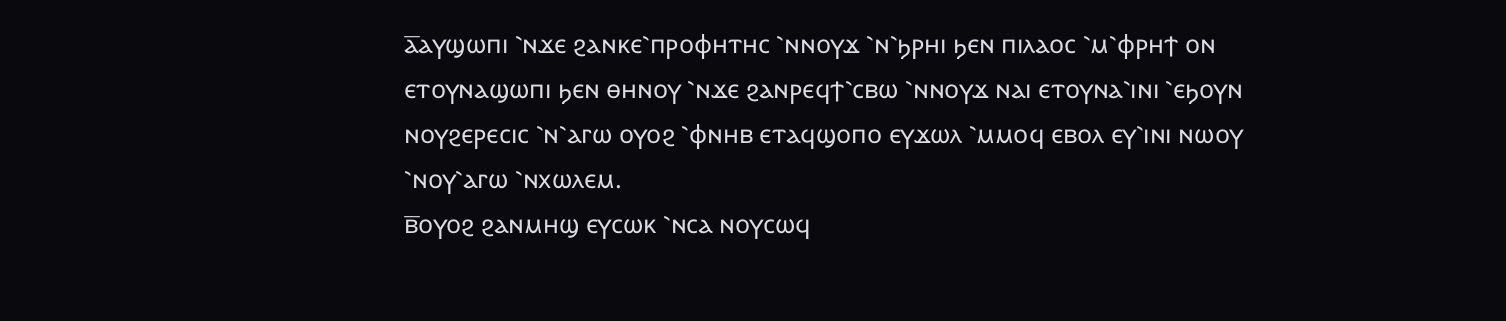ⲁ̅ⲁⲩϣⲱⲡⲓ ⳿ⲛϫⲉ ϩⲁⲛⲕⲉ⳿ⲡⲣⲟⲫⲏⲧⲏⲥ ⳿ⲛⲛⲟⲩϫ ⳿ⲛ⳿ϧⲣⲏⲓ ϧⲉⲛ ⲡⲓⲗⲁⲟⲥ ⳿ⲙ⳿ⲫⲣⲏϯ ⲟⲛ ⲉⲧⲟⲩⲛⲁϣⲱⲡⲓ ϧⲉⲛ ⲑⲏⲛⲟⲩ ⳿ⲛϫⲉ ϩⲁⲛⲣⲉϥϯ⳿ⲥⲃⲱ ⳿ⲛⲛⲟⲩϫ ⲛⲁⲓ ⲉⲧⲟⲩⲛⲁ⳿ⲓⲛⲓ ⳿ⲉϧⲟⲩⲛ ⲛⲟⲩϩⲉⲣⲉⲥⲓⲥ ⳿ⲛ⳿ⲁⲅⲱ ⲟⲩⲟϩ ⳿ⲫⲛⲏⲃ ⲉⲧⲁϥϣⲟⲡⲟ ⲉⲩϫⲱⲗ ⳿ⲙⲙⲟϥ ⲉⲃⲟⲗ ⲉⲩ⳿ⲓⲛⲓ ⲛⲱⲟⲩ ⳿ⲛⲟⲩ⳿ⲁⲅⲱ ⳿ⲛⲭⲱⲗⲉⲙ.
ⲃ̅ⲟⲩⲟϩ ϩⲁⲛⲙⲏϣ ⲉⲩⲥⲱⲕ ⳿ⲛⲥⲁ ⲛⲟⲩⲥⲱϥ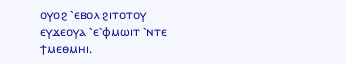ⲟⲩⲟϩ ⳿ⲉⲃⲟⲗ ϩⲓⲧⲟⲧⲟⲩ ⲉⲩϫⲉⲟⲩⲁ ⳿ⲉ⳿ⲫⲙⲱⲓⲧ ⳿ⲛⲧⲉ ϯⲙⲉⲑⲙⲏⲓ.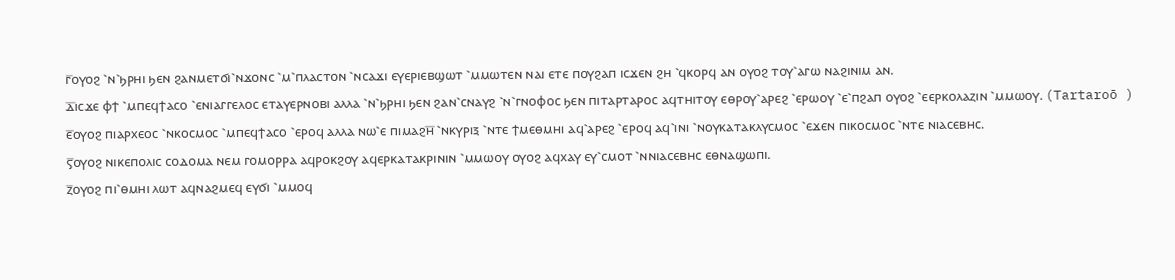ⲅ̅ⲟⲩⲟϩ ⳿ⲛ⳿ϧⲣⲏⲓ ϧⲉⲛ ϩⲁⲛⲙⲉⲧϭⲓ⳿ⲛϫⲟⲛⲥ ⳿ⲙ⳿ⲡⲗⲁⲥⲧⲟⲛ ⳿ⲛⲥⲁϫⲓ ⲉⲩⲉⲣⲓⲉⲃϣⲱⲧ ⳿ⲙⲙⲱⲧⲉⲛ ⲛⲁⲓ ⲉⲧⲉ ⲡⲟⲩϩⲁⲡ ⲓⲥϫⲉⲛ ϩⲏ ⳿ϥⲕⲟⲣϥ ⲁⲛ ⲟⲩⲟϩ ⲧⲟⲩ⳿ⲁⲅⲱ ⲛⲁϩⲓⲛⲓⲙ ⲁⲛ.
ⲇ̅ⲓⲥϫⲉ ⲫϯ ⳿ⲙⲡⲉϥϯⲁⲥⲟ ⳿ⲉⲛⲓⲁⲅⲅⲉⲗⲟⲥ ⲉⲧⲁⲩⲉⲣⲛⲟⲃⲓ ⲁⲗⲗⲁ ⳿ⲛ⳿ϧⲣⲏⲓ ϧⲉⲛ ϩⲁⲛ⳿ⲥⲛⲁⲩϩ ⳿ⲛ⳿ⲅⲛⲟⲫⲟⲥ ϧⲉⲛ ⲡⲓⲧⲁⲣⲧⲁⲣⲟⲥ ⲁϥⲧⲏⲓⲧⲟⲩ ⲉⲑⲣⲟⲩ⳿ⲁⲣⲉϩ ⳿ⲉⲣⲱⲟⲩ ⳿ⲉ⳿ⲡϩⲁⲡ ⲟⲩⲟϩ ⳿ⲉⲉⲣⲕⲟⲗⲁⲍⲓⲛ ⳿ⲙⲙⲱⲟⲩ. (Tartaroō )
ⲉ̅ⲟⲩⲟϩ ⲡⲓⲁⲣⲭⲉⲟⲥ ⳿ⲛⲕⲟⲥⲙⲟⲥ ⳿ⲙⲡⲉϥϯⲁⲥⲟ ⳿ⲉⲣⲟϥ ⲁⲗⲗⲁ ⲛⲱ⳿ⲉ ⲡⲓⲙⲁϩⲏ̅ ⳿ⲛⲕⲩⲣⲓⲝ ⳿ⲛⲧⲉ ϯⲙⲉⲑⲙⲏⲓ ⲁϥ⳿ⲁⲣⲉϩ ⳿ⲉⲣⲟϥ ⲁϥ⳿ⲓⲛⲓ ⳿ⲛⲟⲩⲕⲁⲧⲁⲕⲗⲩⲥⲙⲟⲥ ⳿ⲉϫⲉⲛ ⲡⲓⲕⲟⲥⲙⲟⲥ ⳿ⲛⲧⲉ ⲛⲓⲁⲥⲉⲃⲏⲥ.
ⲋ̅ⲟⲩⲟϩ ⲛⲓⲕⲉⲡⲟⲗⲓⲥ ⲥⲟⲇⲟⲙⲁ ⲛⲉⲙ ⲅⲟⲙⲟⲣⲣⲁ ⲁϥⲣⲟⲕϩⲟⲩ ⲁϥⲉⲣⲕⲁⲧⲁⲕⲣⲓⲛⲓⲛ ⳿ⲙⲙⲱⲟⲩ ⲟⲩⲟϩ ⲁϥⲭⲁⲩ ⲉⲩ⳿ⲥⲙⲟⲧ ⳿ⲛⲛⲓⲁⲥⲉⲃⲏⲥ ⲉⲑⲛⲁϣⲱⲡⲓ.
ⲍ̅ⲟⲩⲟϩ ⲡⲓ⳿ⲑⲙⲏⲓ ⲗⲱⲧ ⲁϥⲛⲁϩⲙⲉϥ ⲉⲩϭⲓ ⳿ⲙⲙⲟϥ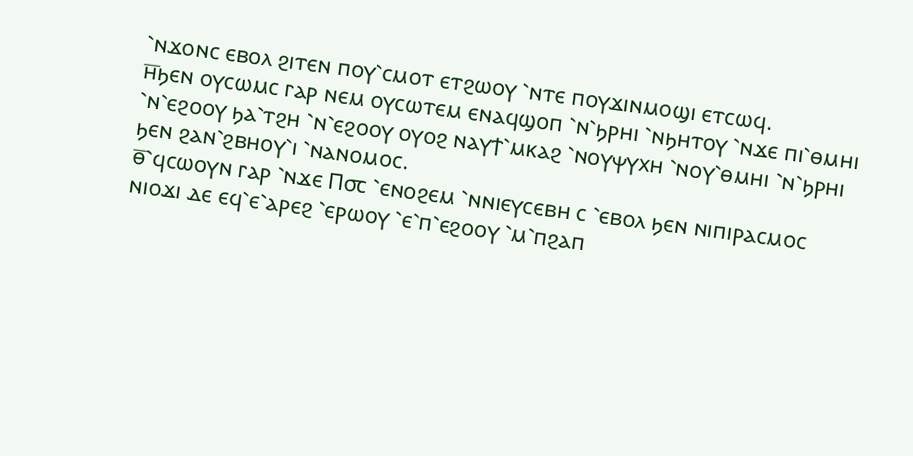⳿ⲛϫⲟⲛⲥ ⲉⲃⲟⲗ ϩⲓⲧⲉⲛ ⲡⲟⲩ⳿ⲥⲙⲟⲧ ⲉⲧϩⲱⲟⲩ ⳿ⲛⲧⲉ ⲡⲟⲩϫⲓⲛⲙⲟϣⲓ ⲉⲧⲥⲱϥ.
ⲏ̅ϧⲉⲛ ⲟⲩⲥⲱⲙⲥ ⲅⲁⲣ ⲛⲉⲙ ⲟⲩⲥⲱⲧⲉⲙ ⲉⲛⲁϥϣⲟⲡ ⳿ⲛ⳿ϧⲣⲏⲓ ⳿ⲛϧⲏⲧⲟⲩ ⳿ⲛϫⲉ ⲡⲓ⳿ⲑⲙⲏⲓ ⳿ⲛ⳿ⲉϩⲟⲟⲩ ϧⲁ⳿ⲧϩⲏ ⳿ⲛ⳿ⲉϩⲟⲟⲩ ⲟⲩⲟϩ ⲛⲁⲩϯ⳿ⲙⲕⲁϩ ⳿ⲛⲟⲩⲯⲩⲭⲏ ⳿ⲛⲟⲩ⳿ⲑⲙⲏⲓ ⳿ⲛ⳿ϧⲣⲏⲓ ϧⲉⲛ ϩⲁⲛ⳿ϩⲃⲏⲟⲩ⳿ⲓ ⳿ⲛⲁⲛⲟⲙⲟⲥ.
ⲑ̅⳿ϥⲥⲱⲟⲩⲛ ⲅⲁⲣ ⳿ⲛϫⲉ Ⲡ⳪ ⳿ⲉⲛⲟϩⲉⲙ ⳿ⲛⲛⲓⲉⲩⲥⲉⲃⲏ ⲥ ⳿ⲉⲃⲟⲗ ϧⲉⲛ ⲛⲓⲡⲓⲣⲁⲥⲙⲟⲥ ⲛⲓⲟϫⲓ ⲇⲉ ⲉϥ⳿ⲉ⳿ⲁⲣⲉϩ ⳿ⲉⲣⲱⲟⲩ ⳿ⲉ⳿ⲡ⳿ⲉϩⲟⲟⲩ ⳿ⲙ⳿ⲡϩⲁⲡ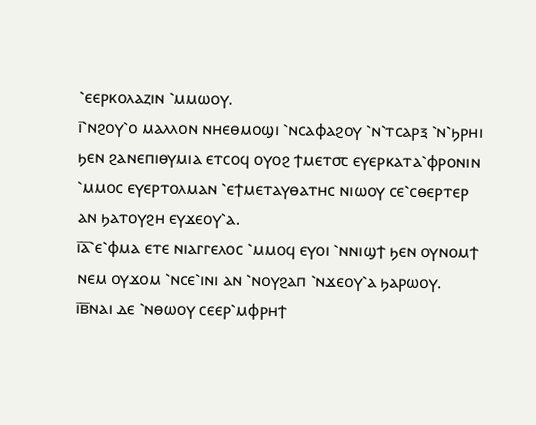⳿ⲉⲉⲣⲕⲟⲗⲁⲍⲓⲛ ⳿ⲙⲙⲱⲟⲩ.
ⲓ̅⳿ⲛϩⲟⲩ⳿ⲟ ⲙⲁⲗⲗⲟⲛ ⲛⲏⲉⲑⲙⲟϣⲓ ⳿ⲛⲥⲁⲫⲁϩⲟⲩ ⳿ⲛ⳿ⲧⲥⲁⲣⲝ ⳿ⲛ⳿ϧⲣⲏⲓ ϧⲉⲛ ϩⲁⲛⲉⲡⲓⲑⲩⲙⲓⲁ ⲉⲧⲥⲟϥ ⲟⲩⲟϩ ϯⲙⲉⲧ⳪ ⲉⲩⲉⲣⲕⲁⲧⲁ⳿ⲫⲣⲟⲛⲓⲛ ⳿ⲙⲙⲟⲥ ⲉⲩⲉⲣⲧⲟⲗⲙⲁⲛ ⳿ⲉϯⲙⲉⲧⲁⲩⲑⲁⲧⲏⲥ ⲛⲓⲱⲟⲩ ⲥⲉ⳿ⲥⲑⲉⲣⲧⲉⲣ ⲁⲛ ϧⲁⲧⲟⲩϩⲏ ⲉⲩϫⲉⲟⲩ⳿ⲁ.
ⲓ̅ⲁ̅⳿ⲉ⳿ⲫⲙⲁ ⲉⲧⲉ ⲛⲓⲁⲅⲅⲉⲗⲟⲥ ⳿ⲙⲙⲟϥ ⲉⲩⲟⲓ ⳿ⲛⲛⲓϣϯ ϧⲉⲛ ⲟⲩⲛⲟⲙϯ ⲛⲉⲙ ⲟⲩϫⲟⲙ ⳿ⲛⲥⲉ⳿ⲓⲛⲓ ⲁⲛ ⳿ⲛⲟⲩϩⲁⲡ ⳿ⲛϫⲉⲟⲩ⳿ⲁ ϧⲁⲣⲱⲟⲩ.
ⲓ̅ⲃ̅ⲛⲁⲓ ⲇⲉ ⳿ⲛⲑⲱⲟⲩ ⲥⲉⲉⲣ⳿ⲙⲫⲣⲏϯ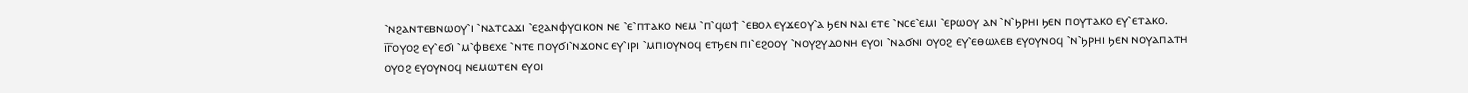⳿ⲛϩⲁⲛⲧⲉⲃⲛⲱⲟⲩ⳿ⲓ ⳿ⲛⲁⲧⲥⲁϫⲓ ⳿ⲉϩⲁⲛⲫⲩⲥⲓⲕⲟⲛ ⲛⲉ ⳿ⲉ⳿ⲡⲧⲁⲕⲟ ⲛⲉⲙ ⳿ⲡ⳿ϥⲱϯ ⳿ⲉⲃⲟⲗ ⲉⲩϫⲉⲟⲩ⳿ⲁ ϧⲉⲛ ⲛⲁⲓ ⲉⲧⲉ ⳿ⲛⲥⲉ⳿ⲉⲙⲓ ⳿ⲉⲣⲱⲟⲩ ⲁⲛ ⳿ⲛ⳿ϧⲣⲏⲓ ϧⲉⲛ ⲡⲟⲩⲧⲁⲕⲟ ⲉⲩ⳿ⲉⲧⲁⲕⲟ.
ⲓ̅ⲅ̅ⲟⲩⲟϩ ⲉⲩ⳿ⲉϭⲓ ⳿ⲙ⳿ⲫⲃⲉⲭⲉ ⳿ⲛⲧⲉ ⲡⲟⲩϭⲓ⳿ⲛϫⲟⲛⲥ ⲉⲩ⳿ⲓⲣⲓ ⳿ⲙⲡⲓⲟⲩⲛⲟϥ ⲉⲧϧⲉⲛ ⲡⲓ⳿ⲉϩⲟⲟⲩ ⳿ⲛⲟⲩϩⲩⲇⲟⲛⲏ ⲉⲩⲟⲓ ⳿ⲛⲁϭⲛⲓ ⲟⲩⲟϩ ⲉⲩ⳿ⲉⲑⲱⲗⲉⲃ ⲉⲩⲟⲩⲛⲟϥ ⳿ⲛ⳿ϧⲣⲏⲓ ϧⲉⲛ ⲛⲟⲩⲁⲡⲁⲧⲏ ⲟⲩⲟϩ ⲉⲩⲟⲩⲛⲟϥ ⲛⲉⲙⲱⲧⲉⲛ ⲉⲩⲟⲓ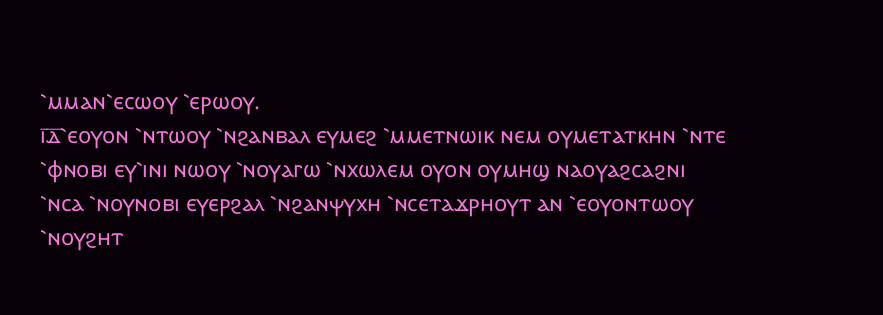⳿ⲙⲙⲁⲛ⳿ⲉⲥⲱⲟⲩ ⳿ⲉⲣⲱⲟⲩ.
ⲓ̅ⲇ̅⳿ⲉⲟⲩⲟⲛ ⳿ⲛⲧⲱⲟⲩ ⳿ⲛϩⲁⲛⲃⲁⲗ ⲉⲩⲙⲉϩ ⳿ⲙⲙⲉⲧⲛⲱⲓⲕ ⲛⲉⲙ ⲟⲩⲙⲉⲧⲁⲧⲕⲏⲛ ⳿ⲛⲧⲉ ⳿ⲫⲛⲟⲃⲓ ⲉⲩ⳿ⲓⲛⲓ ⲛⲱⲟⲩ ⳿ⲛⲟⲩⲁⲅⲱ ⳿ⲛⲭⲱⲗⲉⲙ ⲟⲩⲟⲛ ⲟⲩⲙⲏϣ ⲛⲁⲟⲩⲁϩⲥⲁϩⲛⲓ ⳿ⲛⲥⲁ ⳿ⲛⲟⲩⲛⲟⲃⲓ ⲉⲩⲉⲣϩⲁⲗ ⳿ⲛϩⲁⲛⲯⲩⲭⲏ ⳿ⲛⲥⲉⲧⲁϫⲣⲏⲟⲩⲧ ⲁⲛ ⳿ⲉⲟⲩⲟⲛⲧⲱⲟⲩ ⳿ⲛⲟⲩϩⲏⲧ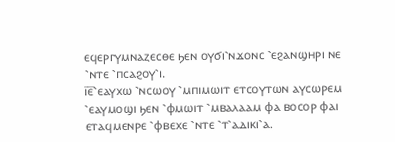ⲉϥⲉⲣⲅⲩⲙⲛⲁⲍⲉⲥⲑⲉ ϧⲉⲛ ⲟⲩϭⲓ⳿ⲛϫⲟⲛⲥ ⳿ⲉϩⲁⲛϣⲏⲣⲓ ⲛⲉ ⳿ⲛⲧⲉ ⳿ⲡⲥⲁϩⲟⲩ⳿ⲓ.
ⲓ̅ⲉ̅⳿ⲉⲁⲩⲭⲱ ⳿ⲛⲥⲱⲟⲩ ⳿ⲙⲡⲓⲙⲱⲓⲧ ⲉⲧⲥⲟⲩⲧⲱⲛ ⲁⲩⲥⲱⲣⲉⲙ ⳿ⲉⲁⲩⲙⲟϣⲓ ϧⲉⲛ ⳿ⲫⲙⲱⲓⲧ ⳿ⲙⲃⲁⲗⲁⲁⲙ ⲫⲁ ⲃⲟⲥⲟⲣ ⲫⲁⲓ ⲉⲧⲁϥⲙⲉⲛⲣⲉ ⳿ⲫⲃⲉⲭⲉ ⳿ⲛⲧⲉ ⳿ⲧ⳿ⲁⲇⲓⲕⲓ⳿ⲁ.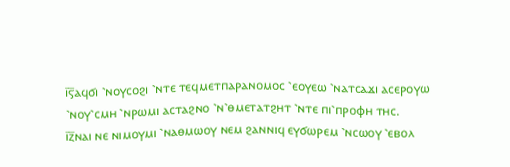ⲓ̅ⲋ̅ⲁϥϭⲓ ⳿ⲛⲟⲩⲥⲟϩⲓ ⳿ⲛⲧⲉ ⲧⲉϥⲙⲉⲧⲡⲁⲣⲁⲛⲟⲙⲟⲥ ⳿ⲉⲟⲩⲉⲱ ⳿ⲛⲁⲧⲥⲁϫⲓ ⲁⲥⲉⲣⲟⲩⲱ ⳿ⲛⲟⲩ⳿ⲥⲙⲏ ⳿ⲛⲣⲱⲙⲓ ⲁⲥⲧⲁϩⲛⲟ ⳿ⲛ⳿ⲑⲙⲉⲧⲁⲧϩⲏⲧ ⳿ⲛⲧⲉ ⲡⲓ⳿ⲡⲣⲟⲫⲏ ⲧⲏⲥ.
ⲓ̅ⲍ̅ⲛⲁⲓ ⲛⲉ ⲛⲓⲙⲟⲩⲙⲓ ⳿ⲛⲁⲑⲙⲱⲟⲩ ⲛⲉⲙ ϩⲁⲛⲛⲓϥ ⲉⲩϭⲱⲣⲉⲙ ⳿ⲛⲥⲱⲟⲩ ⳿ⲉⲃⲟⲗ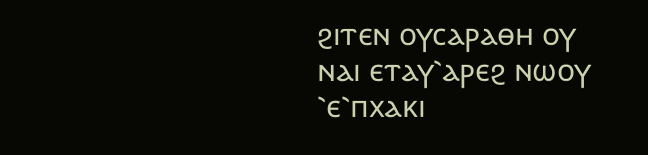ϩⲓⲧⲉⲛ ⲟⲩⲥⲁⲣⲁⲑⲏ ⲟⲩ ⲛⲁⲓ ⲉⲧⲁⲩ⳿ⲁⲣⲉϩ ⲛⲱⲟⲩ ⳿ⲉ⳿ⲡⲭⲁⲕⲓ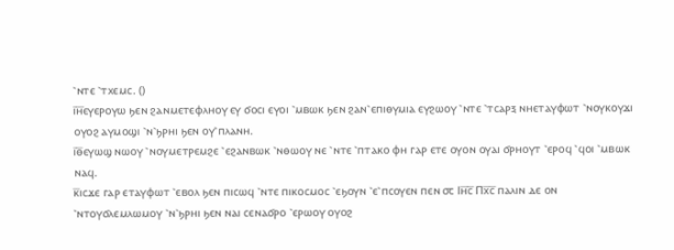⳿ⲛⲧⲉ ⳿ⲧⲭⲉⲙⲥ. ()
ⲓ̅ⲏ̅ⲉⲩⲉⲣⲟⲩⲱ ϧⲉⲛ ϩⲁⲛⲙⲉⲧⲉⲫⲗⲏⲟⲩ ⲉⲩ ϭⲟⲥⲓ ⲉⲩⲟⲓ ⳿ⲙⲃⲱⲕ ϧⲉⲛ ϩⲁⲛ⳿ⲉⲡⲓⲑⲩⲙⲓⲁ ⲉⲩϩⲱⲟⲩ ⳿ⲛⲧⲉ ⳿ⲧⲥⲁⲣⲝ ⲛⲏⲉⲧⲁⲩⲫⲱⲧ ⳿ⲛⲟⲩⲕⲟⲩϫⲓ ⲟⲩⲟϩ ⲁⲩⲙⲟϣⲓ ⳿ⲛ⳿ϧⲣⲏⲓ ϧⲉⲛ ⲟⲩ⳿ⲡⲗⲁⲛⲏ.
ⲓ̅ⲑ̅ⲉⲩⲱϣ ⲛⲱⲟⲩ ⳿ⲛⲟⲩⲙⲉⲧⲣⲉⲙϩⲉ ⳿ⲉϩⲁⲛⲃⲱⲕ ⳿ⲛⲑⲱⲟⲩ ⲛⲉ ⳿ⲛⲧⲉ ⳿ⲡⲧⲁⲕⲟ ⲫⲏ ⲅⲁⲣ ⲉⲧⲉ ⲟⲩⲟⲛ ⲟⲩⲁⲓ ϭⲣⲏⲟⲩⲧ ⳿ⲉⲣⲟϥ ⳿ϥⲟⲓ ⳿ⲙⲃⲱⲕ ⲛⲁϥ.
ⲕ̅ⲓⲥϫⲉ ⲅⲁⲣ ⲉⲧⲁⲩⲫⲱⲧ ⳿ⲉⲃⲟⲗ ϧⲉⲛ ⲡⲓⲥⲱϥ ⳿ⲛⲧⲉ ⲡⲓⲕⲟⲥⲙⲟⲥ ⳿ⲉϧⲟⲩⲛ ⳿ⲉ⳿ⲡⲥⲟⲩⲉⲛ ⲡⲉⲛ ⳪ Ⲓⲏ̅ⲥ̅ Ⲡⲭ̅ⲥ̅ ⲡⲁⲗⲓⲛ ⲇⲉ ⲟⲛ ⳿ⲛⲧⲟⲩϭⲗⲉⲙⲗⲱⲙⲟⲩ ⳿ⲛ⳿ϧⲣⲏⲓ ϧⲉⲛ ⲛⲁⲓ ⲥⲉⲛⲁϭⲣⲟ ⳿ⲉⲣⲱⲟⲩ ⲟⲩⲟϩ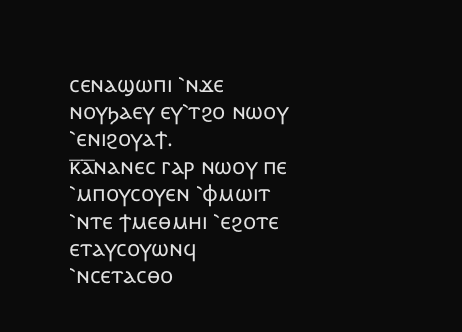ⲥⲉⲛⲁϣⲱⲡⲓ ⳿ⲛϫⲉ ⲛⲟⲩϧⲁⲉⲩ ⲉⲩ⳿ⲧϩⲟ ⲛⲱⲟⲩ ⳿ⲉⲛⲓϩⲟⲩⲁϯ.
ⲕ̅ⲁ̅ⲛⲁⲛⲉⲥ ⲅⲁⲣ ⲛⲱⲟⲩ ⲡⲉ ⳿ⲙⲡⲟⲩⲥⲟⲩⲉⲛ ⳿ⲫⲙⲱⲓⲧ ⳿ⲛⲧⲉ ϯⲙⲉⲑⲙⲏⲓ ⳿ⲉϩⲟⲧⲉ ⲉⲧⲁⲩⲥⲟⲩⲱⲛϥ ⳿ⲛⲥⲉⲧⲁⲥⲑⲟ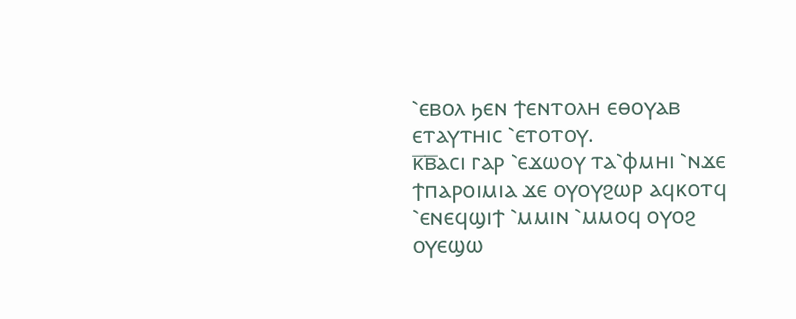⳿ⲉⲃⲟⲗ ϧⲉⲛ ϯⲉⲛⲧⲟⲗⲏ ⲉⲑⲟⲩⲁⲃ ⲉⲧⲁⲩⲧⲏⲓⲥ ⳿ⲉⲧⲟⲧⲟⲩ.
ⲕ̅ⲃ̅ⲁⲥⲓ ⲅⲁⲣ ⳿ⲉϫⲱⲟⲩ ⲧⲁ⳿ⲫⲙⲏⲓ ⳿ⲛϫⲉ ϯⲡⲁⲣⲟⲓⲙⲓⲁ ϫⲉ ⲟⲩⲟⲩϩⲱⲣ ⲁϥⲕⲟⲧϥ ⳿ⲉⲛⲉϥϣⲓϯ ⳿ⲙⲙⲓⲛ ⳿ⲙⲙⲟϥ ⲟⲩⲟϩ ⲟⲩⲉϣⲱ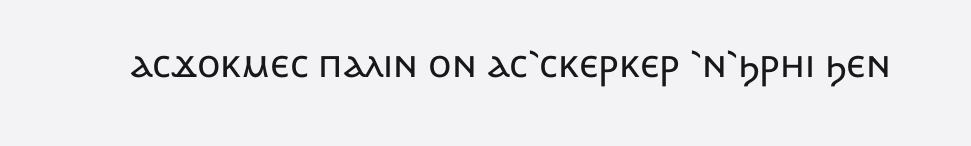ⲁⲥϫⲟⲕⲙⲉⲥ ⲡⲁⲗⲓⲛ ⲟⲛ ⲁⲥ⳿ⲥⲕⲉⲣⲕⲉⲣ ⳿ⲛ⳿ϧⲣⲏⲓ ϧⲉⲛ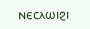ⲛⲉⲥⲗⲱⲓϩⲓ